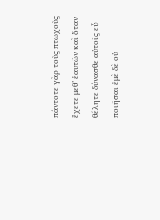πάντοτε γὰρ τοὺς πτωχοὺς ἔχετε μεθ’ ἑαυτῶν καὶ ὅταν θέλητε δύνασθε αὐτοῖς εὖ ποιῆσαι ἐμὲ δὲ οὐ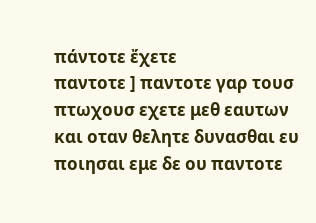πάντοτε ἔχετε
παντοτε ] παντοτε γαρ τουσ πτωχουσ εχετε μεθ εαυτων και οταν θελητε δυνασθαι ευ ποιησαι εμε δε ου παντοτε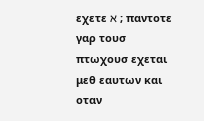εχετε ℵ ; παντοτε γαρ τουσ πτωχουσ εχεται μεθ εαυτων και οταν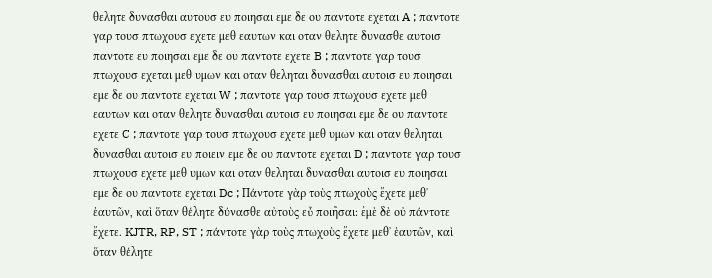θελητε δυνασθαι αυτουσ ευ ποιησαι εμε δε ου παντοτε εχεται A ; παντοτε γαρ τουσ πτωχουσ εχετε μεθ εαυτων και οταν θελητε δυνασθε αυτοισ παντοτε ευ ποιησαι εμε δε ου παντοτε εχετε B ; παντοτε γαρ τουσ πτωχουσ εχεται μεθ υμων και οταν θεληται δυνασθαι αυτοισ ευ ποιησαι εμε δε ου παντοτε εχεται W ; παντοτε γαρ τουσ πτωχουσ εχετε μεθ εαυτων και οταν θελητε δυνασθαι αυτοισ ευ ποιησαι εμε δε ου παντοτε εχετε C ; παντοτε γαρ τουσ πτωχουσ εχετε μεθ υμων και οταν θεληται δυνασθαι αυτοισ ευ ποιειν εμε δε ου παντοτε εχεται D ; παντοτε γαρ τουσ πτωχουσ εχετε μεθ υμων και οταν θεληται δυνασθαι αυτοισ ευ ποιησαι εμε δε ου παντοτε εχεται Dc ; Πάντοτε γὰρ τοὺς πτωχοὺς ἔχετε μεθʼ ἑαυτῶν, καὶ ὅταν θέλητε δύνασθε αὐτοὺς εὖ ποιῆσαι: ἐμὲ δὲ οὐ πάντοτε ἔχετε. KJTR, RP, ST ; πάντοτε γὰρ τοὺς πτωχοὺς ἔχετε μεθʼ ἑαυτῶν, καὶ ὅταν θέλητε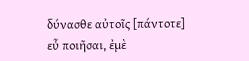δύνασθε αὐτοῖς [πάντοτε] εὖ ποιῆσαι, ἐμὲ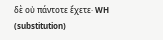δὲ οὐ πάντοτε ἔχετε· WH (substitution)